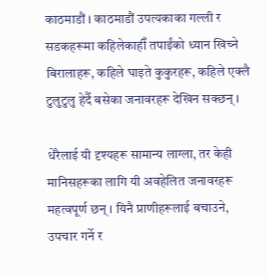काठमाडौं । काठमाडौं उपत्यकाका गल्ली र सडकहरूमा कहिलेकाहीँ तपाईंको ध्यान खिच्ने बिरालाहरू, कहिले घाइते कुकुरहरू, कहिले एक्लै टुलुटुलु हेर्दै बसेका जनावरहरू देखिन सक्छन् ।

धेरैलाई यी दृश्यहरू सामान्य लाग्ला, तर केही मानिसहरूका लागि यी अवहेलित जनावरहरू महत्वपूर्ण छन् । यिनै प्राणीहरूलाई बचाउने, उपचार गर्ने र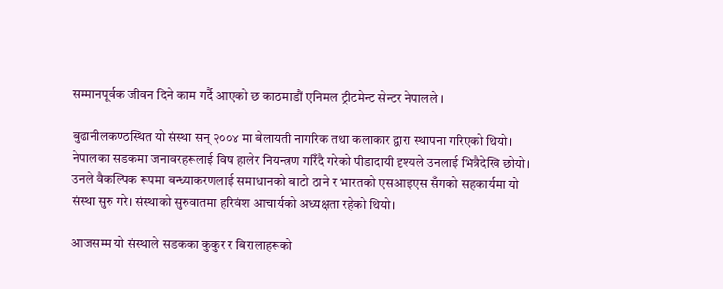सम्मानपूर्वक जीवन दिने काम गर्दै आएको छ काठमाडौं एनिमल ट्रीटमेन्ट सेन्टर नेपालले ।

बुढानीलकण्ठस्थित यो संस्था सन् २००४ मा बेलायती नागरिक तथा कलाकार द्वारा स्थापना गरिएको थियो। नेपालका सडकमा जनावरहरूलाई विष हालेर नियन्त्रण गरिँदै गरेको पीडादायी दृश्यले उनलाई भित्रैदेखि छोयो। उनले वैकल्पिक रूपमा बन्ध्याकरणलाई समाधानको बाटो ठाने र भारतको एसआइएस सँगको सहकार्यमा यो संस्था सुरु गरे। संस्थाको सुरुवातमा हरिवंश आचार्यको अध्यक्षता रहेको थियो।

आजसम्म यो संस्थाले सडकका कुकुर र बिरालाहरूको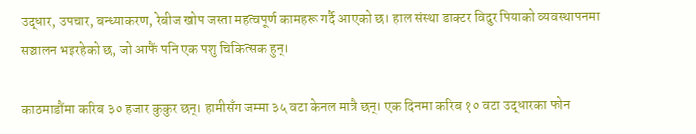उद्धार, उपचार, बन्ध्याकरण, रेबीज खोप जस्ता महत्वपूर्ण कामहरू गर्दै आएको छ। हाल संस्था डाक्टर विदुर पियाको व्यवस्थापनमा सञ्चालन भइरहेको छ, जो आफैं पनि एक पशु चिकित्सक हुन्।

काठमाडौंमा करिब ३० हजार कुकुर छन्। हामीसँग जम्मा ३५ वटा केनल मात्रै छन्। एक दिनमा करिब १० वटा उद्धारका फोन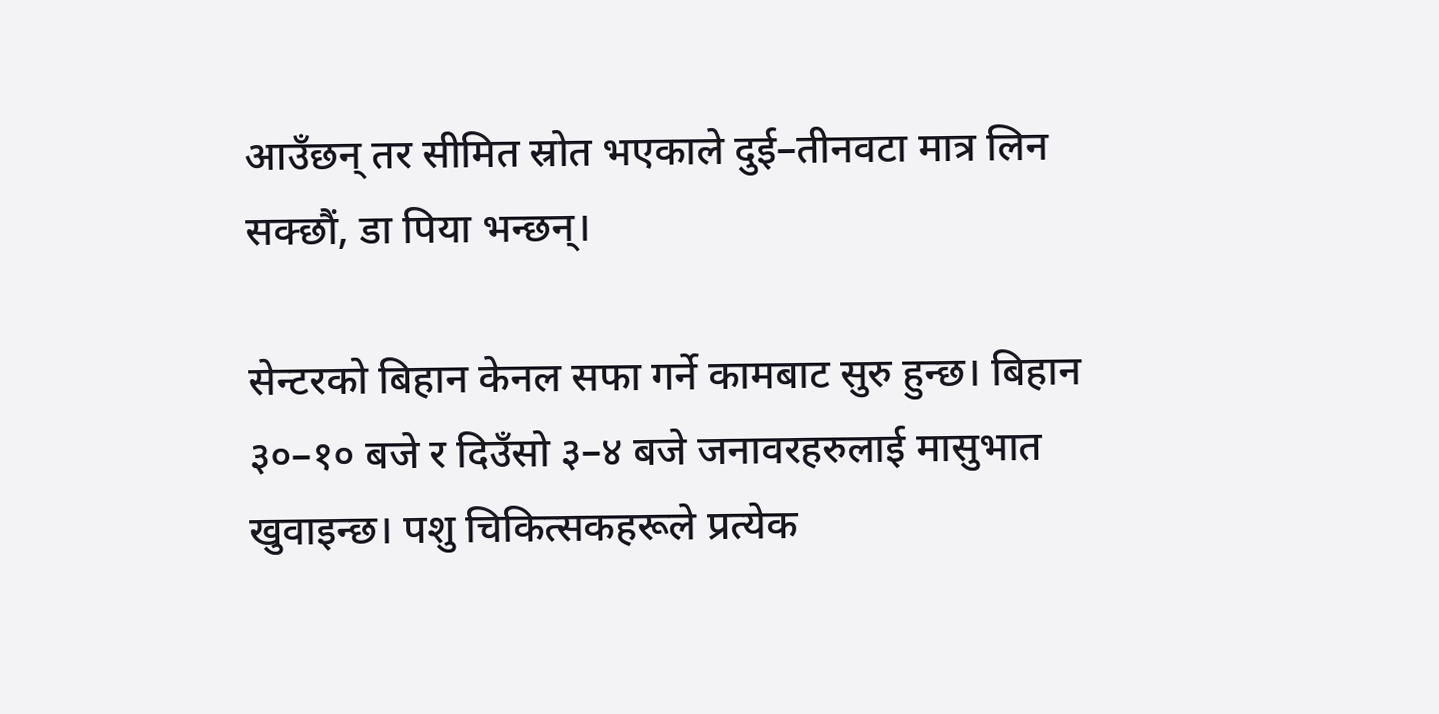आउँछन् तर सीमित स्रोत भएकाले दुई–तीनवटा मात्र लिन सक्छौं, डा पिया भन्छन्।

सेन्टरको बिहान केनल सफा गर्ने कामबाट सुरु हुन्छ। बिहान ३०–१० बजे र दिउँसो ३–४ बजे जनावरहरुलाई मासुभात खुवाइन्छ। पशु चिकित्सकहरूले प्रत्येक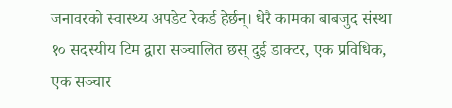जनावरको स्वास्थ्य अपडेट रेकर्ड हेर्छन्। धेरै कामका बाबजुद संस्था १० सदस्यीय टिम द्वारा सञ्चालित छस् दुई डाक्टर, एक प्रविधिक, एक सञ्चार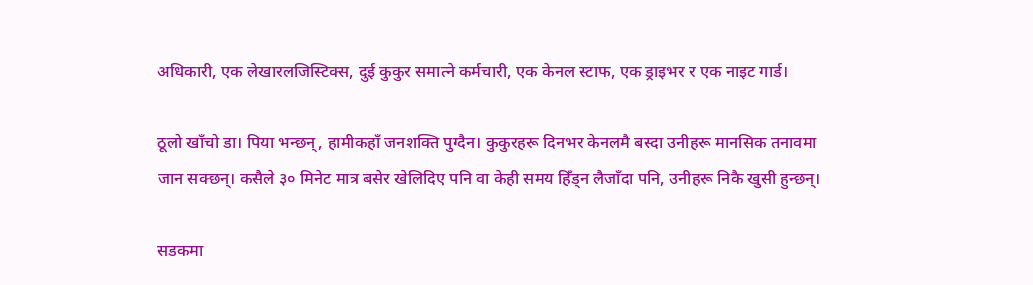अधिकारी, एक लेखारलजिस्टिक्स, दुई कुकुर समात्ने कर्मचारी, एक केनल स्टाफ, एक ड्राइभर र एक नाइट गार्ड।

ठूलो खाँचो डा। पिया भन्छन्, हामीकहाँ जनशक्ति पुग्दैन। कुकुरहरू दिनभर केनलमै बस्दा उनीहरू मानसिक तनावमा जान सक्छन्। कसैले ३० मिनेट मात्र बसेर खेलिदिए पनि वा केही समय हिँड्न लैजाँदा पनि, उनीहरू निकै खुसी हुन्छन्।

सडकमा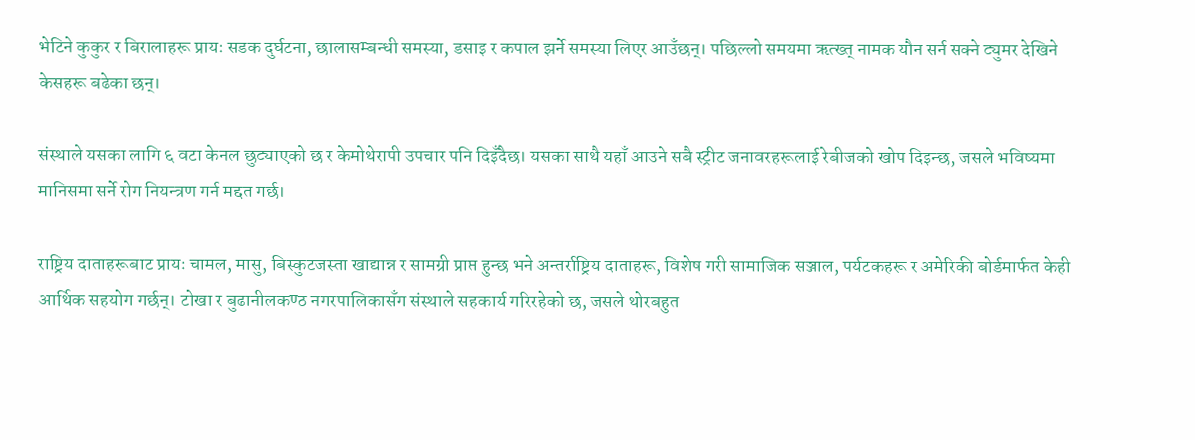भेटिने कुकुर र बिरालाहरू प्रायः सडक दुर्घटना, छालासम्बन्धी समस्या, डसाइ र कपाल झर्ने समस्या लिएर आउँछन्। पछिल्लो समयमा ऋत्ख्त् नामक यौन सर्न सक्ने ट्युमर देखिने केसहरू बढेका छन्।

संस्थाले यसका लागि ६ वटा केनल छुट्याएको छ र केमोथेरापी उपचार पनि दिइँदैछ। यसका साथै यहाँ आउने सबै स्ट्रीट जनावरहरूलाई रेबीजको खोप दिइन्छ, जसले भविष्यमा मानिसमा सर्ने रोग नियन्त्रण गर्न मद्दत गर्छ।

राष्ट्रिय दाताहरूबाट प्रायः चामल, मासु, बिस्कुटजस्ता खाद्यान्न र सामग्री प्राप्त हुन्छ भने अन्तर्राष्ट्रिय दाताहरू, विशेष गरी सामाजिक सञ्जाल, पर्यटकहरू र अमेरिकी बोर्डमार्फत केही आर्थिक सहयोग गर्छन्। टोखा र बुढानीलकण्ठ नगरपालिकासँग संस्थाले सहकार्य गरिरहेको छ, जसले थोरबहुत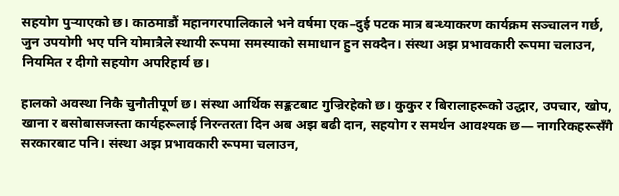सहयोग पुर्‍याएको छ। काठमाडौं महानगरपालिकाले भने वर्षमा एक–दुई पटक मात्र बन्ध्याकरण कार्यक्रम सञ्चालन गर्छ, जुन उपयोगी भए पनि योमात्रैले स्थायी रूपमा समस्याको समाधान हुन सक्दैन। संस्था अझ प्रभावकारी रूपमा चलाउन, नियमित र दीगो सहयोग अपरिहार्य छ।

हालको अवस्था निकै चुनौतीपूर्ण छ। संस्था आर्थिक सङ्कटबाट गुज्रिरहेको छ। कुकुर र बिरालाहरूको उद्धार, उपचार, खोप, खाना र बसोबासजस्ता कार्यहरूलाई निरन्तरता दिन अब अझ बढी दान, सहयोग र समर्थन आवश्यक छ— नागरिकहरूसँगै सरकारबाट पनि। संस्था अझ प्रभावकारी रूपमा चलाउन,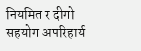नियमित र दीगो सहयोग अपरिहार्य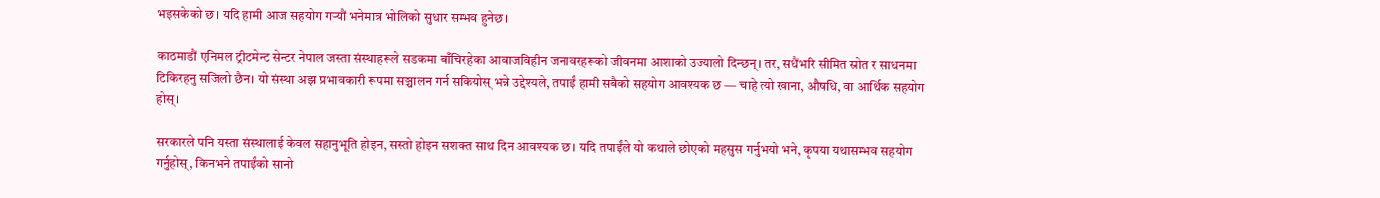भइसकेको छ। यदि हामी आज सहयोग गर्‍यौं भनेमात्र भोलिको सुधार सम्भव हुनेछ।

काठमाडौं एनिमल ट्रीटमेन्ट सेन्टर नेपाल जस्ता संस्थाहरूले सडकमा बाँचिरहेका आवाजविहीन जनावरहरूको जीवनमा आशाको उज्यालो दिन्छन्। तर, सधैंभरि सीमित स्रोत र साधनमा टिकिरहनु सजिलो छैन। यो संस्था अझ प्रभावकारी रूपमा सञ्चालन गर्न सकियोस् भन्ने उद्देश्यले, तपाईं हामी सबैको सहयोग आवश्यक छ — चाहे त्यो खाना, औषधि, वा आर्थिक सहयोग होस्।

सरकारले पनि यस्ता संस्थालाई केवल सहानुभूति होइन, सस्तो होइन सशक्त साथ दिन आवश्यक छ। यदि तपाईंले यो कथाले छोएको महसुस गर्नुभयो भने, कृपया यथासम्भव सहयोग गर्नुहोस्, किनभने तपाईंको सानो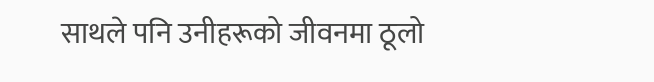साथले पनि उनीहरूको जीवनमा ठूलो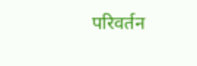परिवर्तन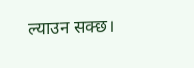ल्याउन सक्छ।